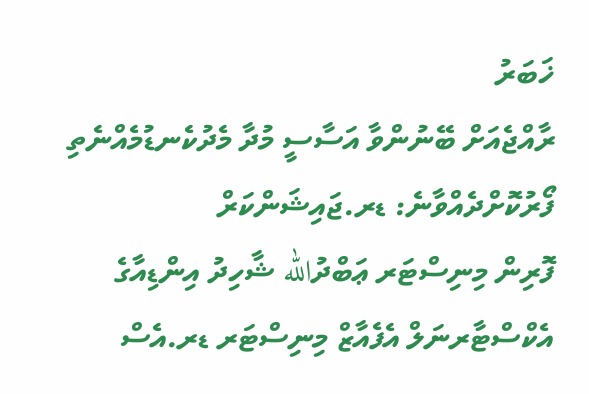ޚަބަރު
ރާއްޖެއަށް ބޭނުންވާ އަސާސީ މުދާ މެދުކެނޑުމެއްނެތި ފޯރުކޮށްދެއްވާނެ: ޑރ.ޖައިޝަންކަރް
ފޮރިން މިނިސްޓަރ ޢަބްދުالله ޝާހިދު އިންޑިއާގެ އެކްސްޓާރނަލް އެފެއާޒް މިނިސްޓަރ ޑރ.އެސް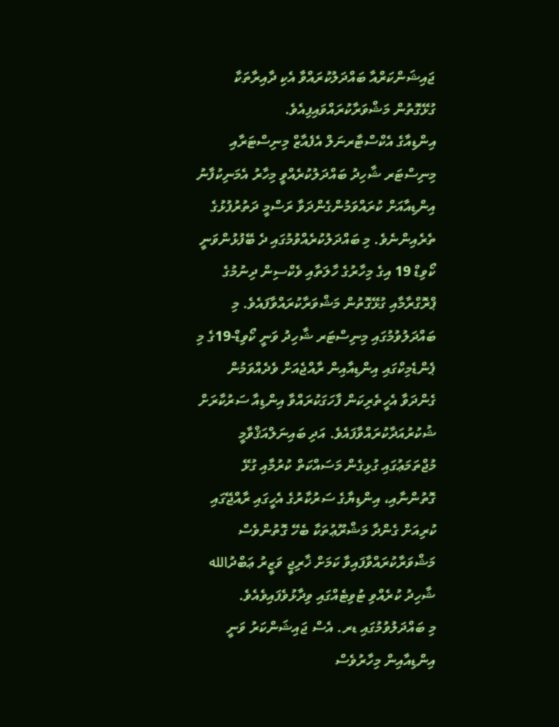ޖައިޝަންކަރްއާ ބައްދަލުކުރައްވާ އެކި ދާއިރާތަކާ ގުޅޭގޮތުން މަޝްވަރާކުރައްވައިފިއެވެ.
އިންޑިއާގެ އެކްސްޓާރނަލް އެފެއާޒް މިނިސްޓަރާއި މިނިސްޓަރ ޝާހިދު ބައްދަލުކުރެއްވީ މިހާރު އެމަނިކުފާނު އިންޑިއާއަށް ކުރައްވަމުންގެންދަވާ ރަސްމީ ދަތުރުފުޅުގެ ތެރެއިންނެވެ. މި ބައްދަލުކުރެއްވުމުގައި ދެ ބޭފުޅުންވަނީ ކޯވިޑް 19 އިގެ މިހާރުގެ ހާލަތާއި ވެކްސިން ދިނުމުގެ ޕްރޮގްރާމާއި ގުޅޭގޮތުން މަޝްވަރާކުރައްވާފައެވެ. މި ބައްދަލުވުމުގައި މިނިސްޓަރ ޝާހިދު ވަނީ ކޯވިޑް-19ގެ މި ޕެންޑެމިކްގައި އިންޑިއާއިން ރާއްޖެއަށް ވެދެއްވަމުން ގެންދަވާ އެހީތެރިކަން ފާހަގަކުރައްވާ އިންޑިއާ ސަރުކާރަށް ޝުކުރުއަދާކުރައްވާފައެވެ. އަދި ބައިނަލްއަޤްވާމީ މުޖްތަމަޢުގައި ގުޅިގެން މަސައްކަތް ކުރުމާއި ގުޅޭ ގޮތުންނާއި، އިންޑިޔާގެ ސަރުކާރުގެ އެހީގައި ރާއްޖޭގައި ކުރިއަށް ގެންދާ މަޝްރޫޢުތަކާ ބެހޭ ގޮތުންވެސް މަޝްވަރާކުރައްވާފައިވާ ކަމަށް ޚާރިޖީ ވަޒީރު ޢަބްދުالله ޝާހިދު ކުރެއްވި ޓުވިޓެއްގައި ވިދާޅުވެފައިވެއެވެ.
މި ބައްދަލުވުމުގައި ޑރ. އެސް ޖައިޝަންކަރު ވަނީ އިންޑިއާއިން މިހާރުވެސް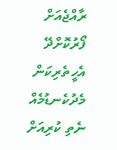ރާއްޖެއަށް ފޯރުކޮށްދޭ އެހީތެރިކަން މެދުކެނޑުމެއް ނެތި ކުރިއަށް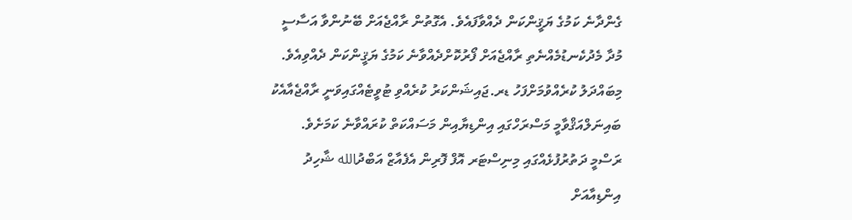ގެންދާނެ ކަމުގެ ޔަޤީންކަން ދެއްވާފައެވެ. އެގޮތުން ރާއްޖެއަށް ބޭނުންވާ އަސާސީ މުދާ މެދުކެނޑުމެއްނެތި ރާއްޖެއަށް ފޯރުކޮށްދެއްވާނެ ކަމުގެ ޔަޤީންކަން ދެއްވިއެވެ. މިބައްދަލު ކުރެއްވުމަށްފަހު ޑރ.ޖައިޝަންކަރު ކުރެއްވި ޓުވީޓެއްގައިވަނީ ރާއްޖެއާއެކު ބައިނަލްއަޤްވާމީ މަސްރަހްގައި އިންޑިޔާއިން މަސައްކަތް ކުރައްވާނެ ކަމަށެވެ.
ރަސްމީ ދަތުރުފުޅެއްގައި މިނިސްޓަރ އޮފް ފޮރިން އެފެއާޒް އަބްދުالله ޝާހިދު އިންޑިއާއަށް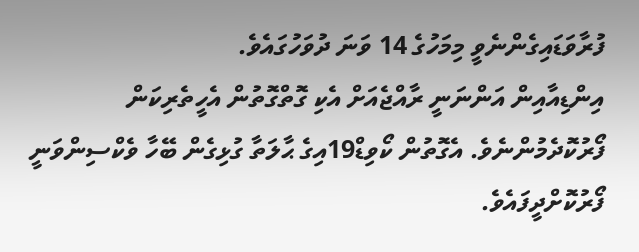ފުރާވަޑައިގެންނެވީ މިމަހުގެ 14 ވަނަ ދުވަހުގައެވެ.
އިންޑިއާއިން އަންނަނީ ރާއްޖެއަށް އެކި ގޮތްގޮތުން އެހީތެރިކަން ފޯރުކޮދެމުންނެވެ. އެގޮތުން ކޯވިޑް19އިގެ ޙާލަތާ ގުޅިގެން ބޭހާ ވެކްސިންވަނީ ފޯރުކޮށްދީފައެވެ.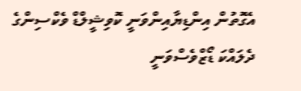އެގޮތުން އިންޑިޔާއިންވަނީ ކޮވިޝީލްޑް ވެކްސިންގެ ދެލައްކަ ޑޯޒްވެސްވަނީ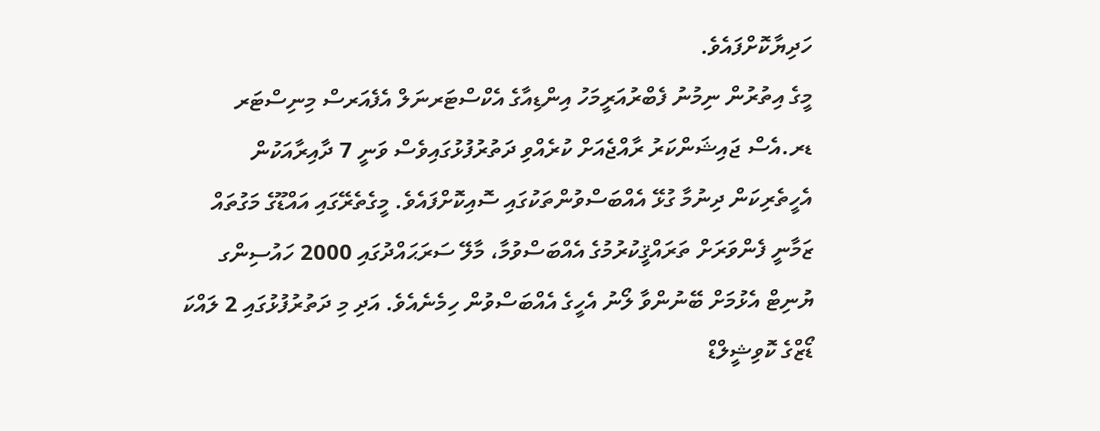ހަދިޔާކޮށްފައެވެ.
މީގެ އިތުރުން ނިމުނު ފެބްރުއަރީމަހު އިންޑިއާގެ އެކްސްޓަރނަލް އެފެއަރސް މިނިސްޓަރ ޑރ.އެސް ޖައިޝަންކަރު ރާއްޖެއަށް ކުރެއްވި ދަތުރުފުޅުގައިވެސް ވަނީ 7 ދާއިރާއަކުން އެހީތެރިކަން ދިނުމާ ގުޅޭ އެއްބަސްވުންތަކުގައި ސޮއިކޮށްފައެވެ. މީގެތެރޭގައި އައްޑޫގެ މަގުތައް ޒަމާނީ ފެންވަރަށް ތަރައްޤީކުރުމުގެ އެއްބަސްވުމާ، މާލޭ ސަރަޙައްދުގައި 2000 ހައުސިންގ ޔުނިޓް އެޅުމަށް ބޭނުންވާ ލޯނު އެހީގެ އެއްބަސްވުން ހިމެނެއެވެ. އަދި މި ދަތުރުފުޅުގައި 2 ލައްކަ ޑޯޒްގެ ކޮވިޝީލްޑް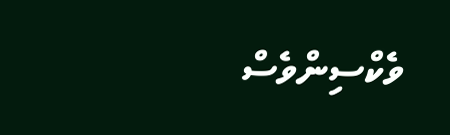ވެކްސިންވެސް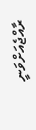ރާއްޖެއަށްވަނީ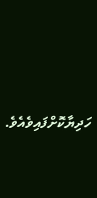ހަދިޔާކޮށްފައިވެއެވެ.